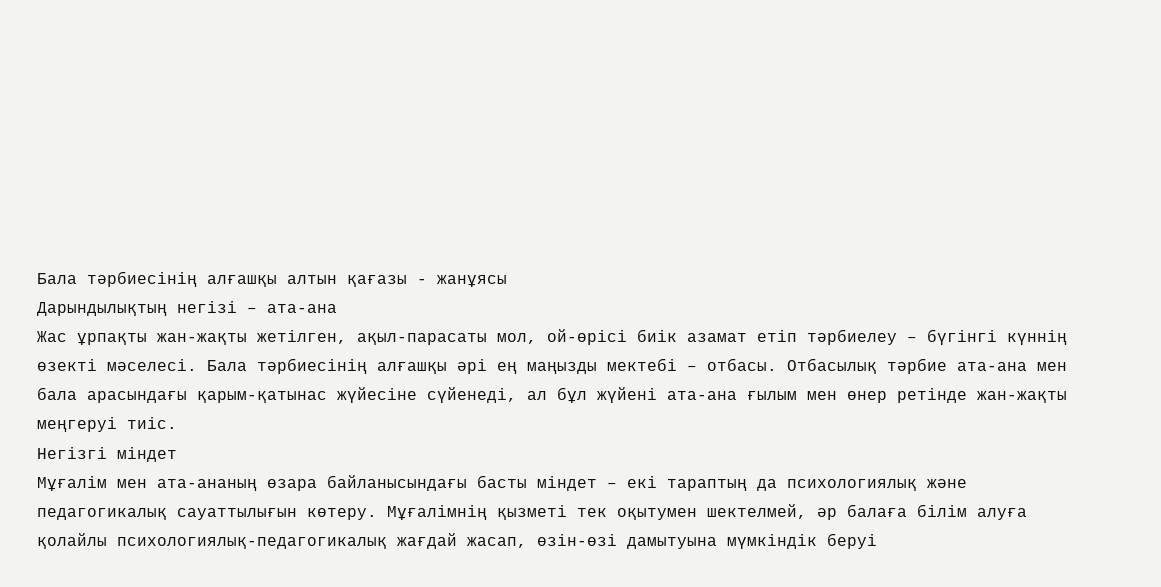Бала тәрбиесінің алғашқы алтын қағазы - жанұясы
Дарындылықтың негізі – ата-ана
Жас ұрпақты жан-жақты жетілген, ақыл-парасаты мол, ой-өрісі биік азамат етіп тәрбиелеу – бүгінгі күннің өзекті мәселесі. Бала тәрбиесінің алғашқы әрі ең маңызды мектебі – отбасы. Отбасылық тәрбие ата-ана мен бала арасындағы қарым-қатынас жүйесіне сүйенеді, ал бұл жүйені ата-ана ғылым мен өнер ретінде жан-жақты меңгеруі тиіс.
Негізгі міндет
Мұғалім мен ата-ананың өзара байланысындағы басты міндет – екі тараптың да психологиялық және педагогикалық сауаттылығын көтеру. Мұғалімнің қызметі тек оқытумен шектелмей, әр балаға білім алуға қолайлы психологиялық-педагогикалық жағдай жасап, өзін-өзі дамытуына мүмкіндік беруі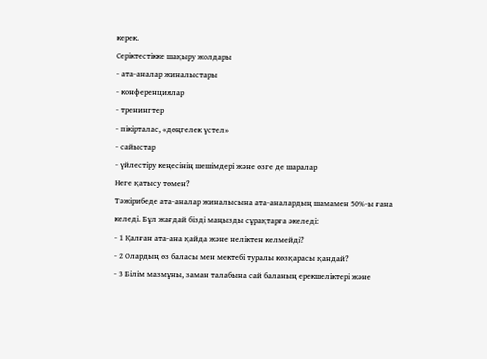керек.
Серіктестікке шақыру жолдары
- ата-аналар жиналыстары
- конференциялар
- тренингтер
- пікірталас, «дөңгелек үстел»
- сайыстар
- үйлестіру кеңесінің шешімдері және өзге де шаралар
Неге қатысу төмен?
Тәжірибеде ата-аналар жиналысына ата-аналардың шамамен 50%-ы ғана келеді. Бұл жағдай бізді маңызды сұрақтарға әкеледі:
- 1 Қалған ата-ана қайда және неліктен келмейді?
- 2 Олардың өз баласы мен мектебі туралы көзқарасы қандай?
- 3 Білім мазмұны, заман талабына сай баланың ерекшеліктері және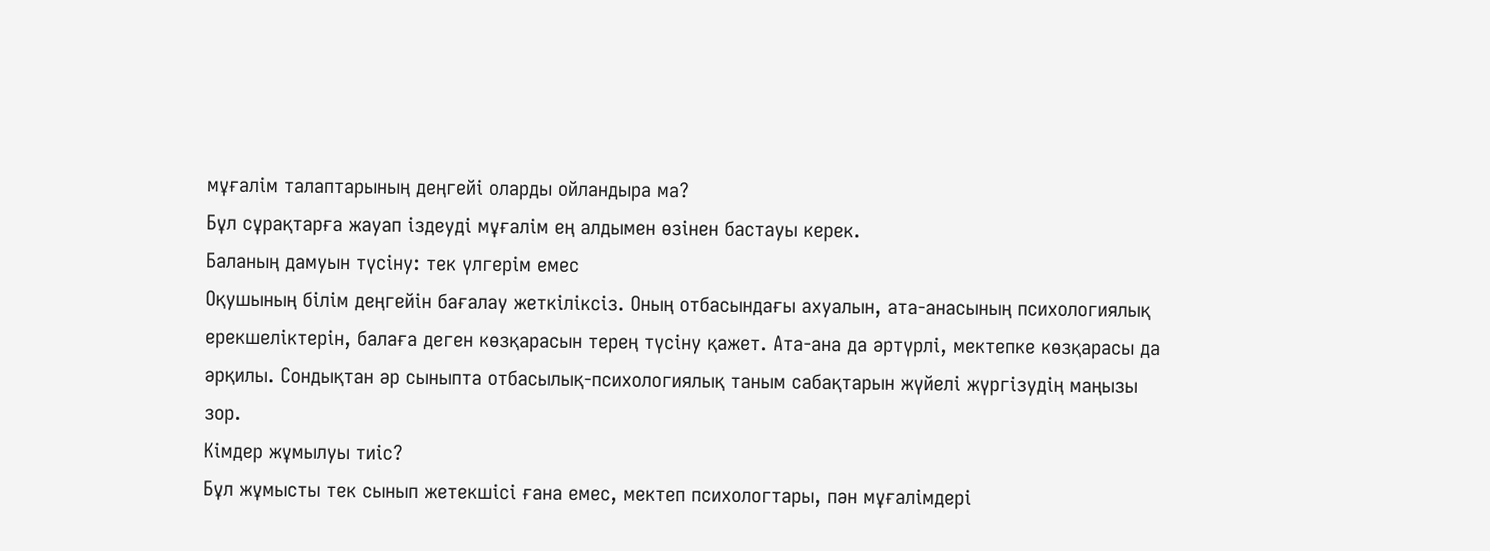мұғалім талаптарының деңгейі оларды ойландыра ма?
Бұл сұрақтарға жауап іздеуді мұғалім ең алдымен өзінен бастауы керек.
Баланың дамуын түсіну: тек үлгерім емес
Оқушының білім деңгейін бағалау жеткіліксіз. Оның отбасындағы ахуалын, ата-анасының психологиялық ерекшеліктерін, балаға деген көзқарасын терең түсіну қажет. Ата-ана да әртүрлі, мектепке көзқарасы да әрқилы. Сондықтан әр сыныпта отбасылық-психологиялық таным сабақтарын жүйелі жүргізудің маңызы зор.
Кімдер жұмылуы тиіс?
Бұл жұмысты тек сынып жетекшісі ғана емес, мектеп психологтары, пән мұғалімдері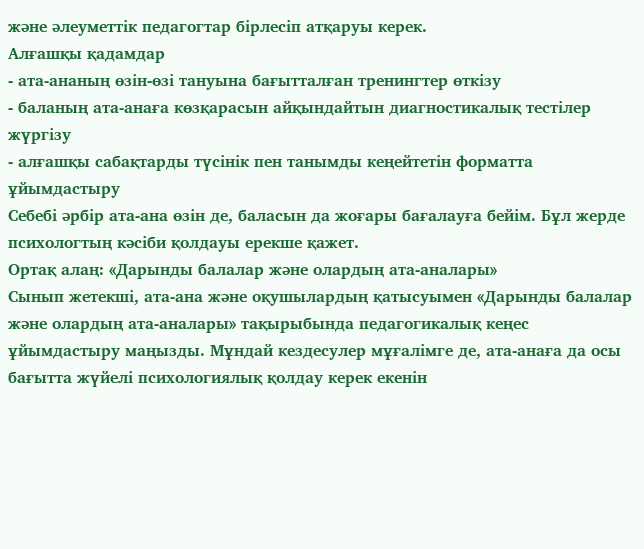және әлеуметтік педагогтар бірлесіп атқаруы керек.
Алғашқы қадамдар
- ата-ананың өзін-өзі тануына бағытталған тренингтер өткізу
- баланың ата-анаға көзқарасын айқындайтын диагностикалық тестілер жүргізу
- алғашқы сабақтарды түсінік пен танымды кеңейтетін форматта ұйымдастыру
Себебі әрбір ата-ана өзін де, баласын да жоғары бағалауға бейім. Бұл жерде психологтың кәсіби қолдауы ерекше қажет.
Ортақ алаң: «Дарынды балалар және олардың ата-аналары»
Сынып жетекші, ата-ана және оқушылардың қатысуымен «Дарынды балалар және олардың ата-аналары» тақырыбында педагогикалық кеңес ұйымдастыру маңызды. Мұндай кездесулер мұғалімге де, ата-анаға да осы бағытта жүйелі психологиялық қолдау керек екенін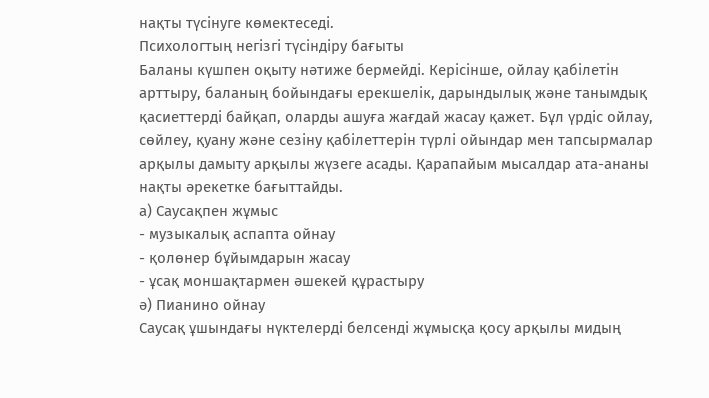нақты түсінуге көмектеседі.
Психологтың негізгі түсіндіру бағыты
Баланы күшпен оқыту нәтиже бермейді. Керісінше, ойлау қабілетін арттыру, баланың бойындағы ерекшелік, дарындылық және танымдық қасиеттерді байқап, оларды ашуға жағдай жасау қажет. Бұл үрдіс ойлау, сөйлеу, қуану және сезіну қабілеттерін түрлі ойындар мен тапсырмалар арқылы дамыту арқылы жүзеге асады. Қарапайым мысалдар ата-ананы нақты әрекетке бағыттайды.
а) Саусақпен жұмыс
- музыкалық аспапта ойнау
- қолөнер бұйымдарын жасау
- ұсақ моншақтармен әшекей құрастыру
ә) Пианино ойнау
Саусақ ұшындағы нүктелерді белсенді жұмысқа қосу арқылы мидың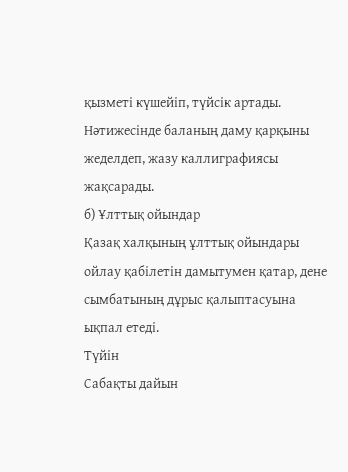қызметі күшейіп, түйсік артады. Нәтижесінде баланың даму қарқыны жеделдеп, жазу каллиграфиясы жақсарады.
б) Ұлттық ойындар
Қазақ халқының ұлттық ойындары ойлау қабілетін дамытумен қатар, дене сымбатының дұрыс қалыптасуына ықпал етеді.
Түйін
Сабақты дайын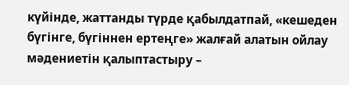күйінде, жаттанды түрде қабылдатпай, «кешеден бүгінге, бүгіннен ертеңге» жалғай алатын ойлау мәдениетін қалыптастыру –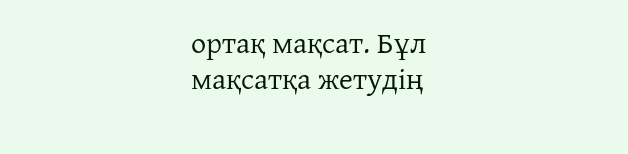ортақ мақсат. Бұл мақсатқа жетудің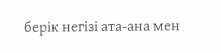берік негізі ата-ана мен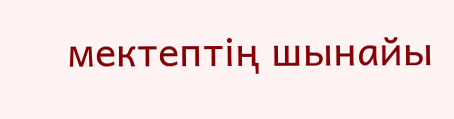мектептің шынайы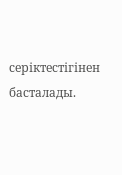серіктестігінен басталады.